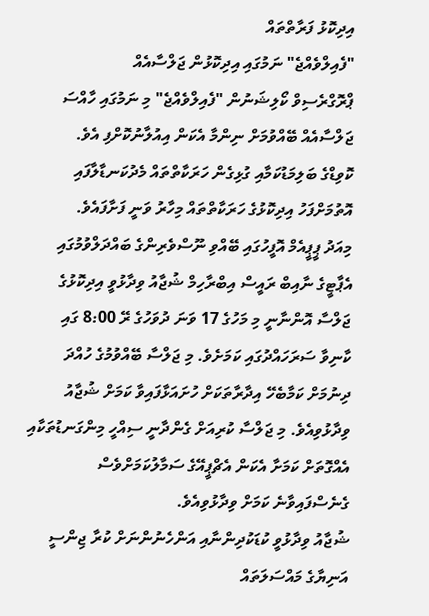އިދިކޮޅު ފަރާތްތައް
"ފެއިލްވެއްޖެ" ނަމުގައި އިދިކޮޅުން ޖަލްސާއެއް
ޕްރޮގްރެސިވް ކޯލިޝަނުން "ފެއިލްވެއްޖެ" މި ނަމުގައި ހާއްސަ ޖަލްސާއެއް ބޭއްވުމަށް ނިންމާ އެކަން އިއުލާނުކޮށްފި އެވެ.
ކޮވިޑްގެ ބަލިމަޑުކަމާއި ގުޅިގެން ހަރަކާތްތައް މެދުކަނޑާލާފައި އޮތުމަށްފަހު އިދިކޮޅުގެ ހަރަކާތްތައް މިހާރު ވަނީ ފަށާފައެވެ.
މިއަދު ޕީޕީއެމް އޮފީހުގައި ބޭއްވި ނޫސްވެރިންގެ ބައްދަލްވުމުގައި އެޕާޓީގެ ނާއިބް ރައީސް އިބްރާހިމް ޝުޖާއު ވިދާޅުވީ އިދިކޮޅުގެ ޖަލްސާ އޮންނާނީ މި މަހުގެ 17 ވަނަ ދުވަހުގެ ރޭ 8:00 ގައި ކާނިވާ ސަރަހައްދުގައި ކަމަށެވެ. މި ޖަލްސާ ބޭއްވުމުގެ ހުއްދަ ދިނުމަށް ކަމާބެހޭ އިދާރާތަކަށް ހުށައަޅާފައިވާ ކަމަށް ޝުޖާއު ވިދާޅުވިއެވެ. މި ޖަލްސާ ކުރިއަށް ގެންދާނީ ސިއްހީ މިންގަނޑުތަކާއި އެއްގޮތަށް ކަމަށާ އެކަން އެޗްޕީއޭގެ ސަމާލުކަމަށްވެސް ގެނެސްފައިވާނެ ކަމަށް ވިދާޅުވިއެވެ.
ޝުޖާއު ވިދާޅުވީ ކުޑަކުދިންނާއި އަންހެނުންނަށް ކުރާ ޖިންސީ އަނިޔާގެ މައްސަލަތައް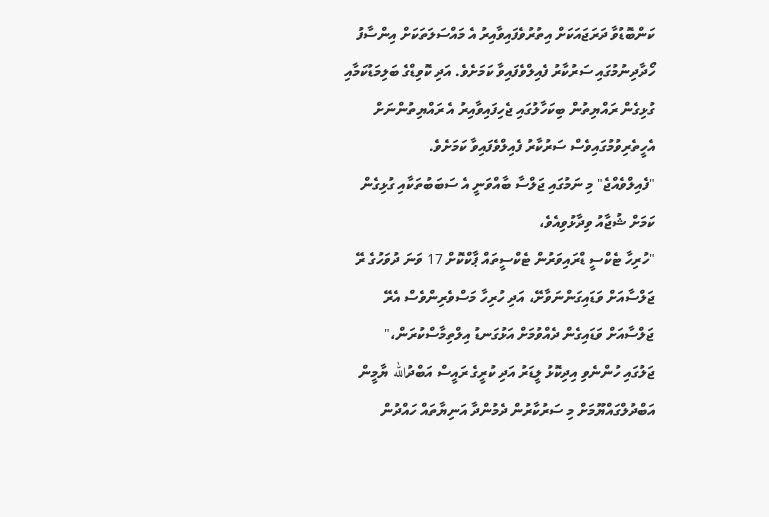ކަންބޮޑުވާ ދަރަޖައަކަށް އިތުރުވެފައިވާއިރު އެ މައްސަލަތަކަށް އިންސާފު ހޯދާދިނުމުގައި ސަރުކާރު ފެއިލްވެފައިވާ ކަމަށެވެ. އަދި ކޮވިޑްގެ ބަލިމަޑުކަމާއި ގުޅިގެން ރައްޔިތުން ބިކަހާލުގައި ޖެހިފައިވާއިރު އެ ރައްޔިތުންނަށް އެހީތެރިވުމުގައިވެސް ސަރުކާރު ފެއިލްވެފައިވާ ކަމަށެވެ.
"ފެއިލްވެއްޖެ" މި ނަމުގައި ޖަލްސާ ބާއްވަނީ އެ ސަބަބުތަކާއި ގުޅިގެން ކަމަށް ޝުޖާއު ވިދާޅުވިއެވެ،
"ހުރިހާ ޓެކްސީ ޑްރައިވަރުން ޓެކްސީތައް ޕާކްކޮށް 17 ވަނަ ދުވަހުގެ ރޭ ޖަލްސާއަށް ވަޑައިގަންނަވާށޭ، އަދި ހުރިހާ މަސްވެރިންވެސް އެރޭ ޖަލްސާއަށް ވަޑައިގެން ދެއްވުމަށް އަޅުގަނޑު އިލްތިމާސްކުރަން،"
ޖަލުގައި ހުންނެވި އިދިކޮޅު ލީޑަރު އަދި ކުރީގެ ރައީސް އަބްދުالله ޔާމީން އަބްދުލްގައްޔޫމަށް މި ސަރުކާރުން ދެމުންދާ އަނިޔާތައް ހައްދުން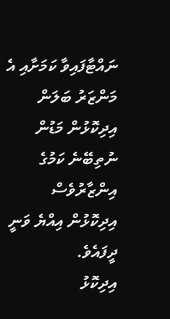ނައްޓާފައިވާ ކަމަށާއި އެ މަންޒަރު ބަލަން އިދިކޮޅުން މަޑުން ނުތިބޭނެ ކަމުގެ އިންޒާރުވެސް އިދިކޮޅުން އިއްޔެ ވަނީ ދީފައެވެ.
އިދިކޮޅު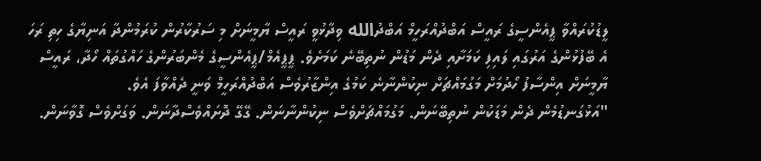ލީޑުކުރައްވާ ޕީއެންސީގެ ރައީސް އަބްދުއްރަހީމް އަބްދުالله ވިދާޅުވީ ރައީސް ޔާމީނަށް މި ސަރުކާރުން ކުރަމުންދާ އަނިޔާގެ ހިތި ރަހަ އެ ބޭފުޅުންގެ އަރުގައި ލައިފި ކަމަށާއި ދެން މަޑުން ނުތިބޭނެ ކަމަށެވެ. ޕީޕީއެމް/ޕީއެންސީގެ މެންބަރުންގެ ހައްގުތައް ހޯދާ، ރައީސް ޔާމީނަށް އިންސާފު ހޯދުމަށް މަގުމައްޗަށް ނިކުންނާނެ ކަމުގެ އިންޒާރުވެސް އަބްދުއްރަހީމް ވަނީ ދެއްވާފަ އެވެ.
"އަޅުގަނޑުމެން ދެން މަޑަކުން ނުތިބޭނަން. މަގުމައްޗަށްވެސް ނިކުންނާނަން. ގޭގޭ ދޮށައްވެސްދާނަން. ވަގަށްވެސް ގޮވާނަން.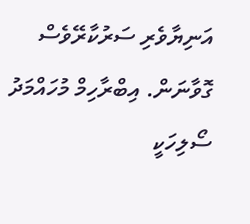އަނިޔާވެރި ސަރުކާރޭވެސް ގޮވާނަން. އިބްރާހިމް މުހައްމަދު ސޯލިހަކީ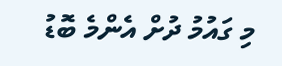މި ގައުމު ދުށް އެންމެ ބޮޑު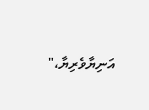އަނިޔާވެރިޔާ،"